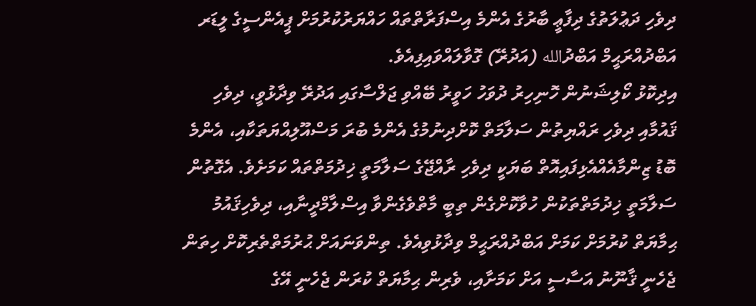ދިވެހި ދަޢުލަތުގެ ދިފާޢީ ބާރުގެ އެންމެ އިސްފަރާތްތައް ހައްޔަރުކުރުމަށް ޕީއެންސީގެ ލީޑަރ އަބްދުއްރަޙީމް އަބްދުالله (އަދުރޭ) ގޮވާލައްވައިފިއެވެ.
އިދިކޮޅު ކޯލިޝަނުން ހޮނިހިރު ދުވަހު ހަވީރު ބޭއްވި ޖަލްސާގައި އަދުރޭ ވިދާޅުވީ، ދިވެހި ޤައުމާއި ދިވެހި ރައްޔިތުން ސަލާމަތް ކޮށްދިނުމުގެ އެންމެ ބުރަ މަސްއޫލިއްޔަތަކާއި، އެންމެ ބޮޑު ޒިންމާއެއްއެޅިފައިއޮތް ބަޔަކީ ދިވެހި ރާއްޖޭގެ ސަލާމަތީ ޚިދުމަތްތައް ކަމަށެވެ. އެގޮތުން ސަލާމަތީ ޚިދުމަތްތަކުން ހުވާކޮށްގެން ތިބީ މާތްވެގެންވާ އިސްލާމްދީނާއި، ދިވެހިޤައުމު ޙިމާޔަތް ކުރުމަށް ކަމަށް އަބްދުއްރަޙީމް ވިދާޅުވިއެވެ. ތިންވަނައަށް ޙުރުމަތްތެރިކޮށް ހިތަން ޖެހެނީ ޤާނޫނު އަސާސީ އަށް ކަމަށާއި، ވެރިން ޙިމާޔަތް ކުރަން ޖެހެނީ އޭގެ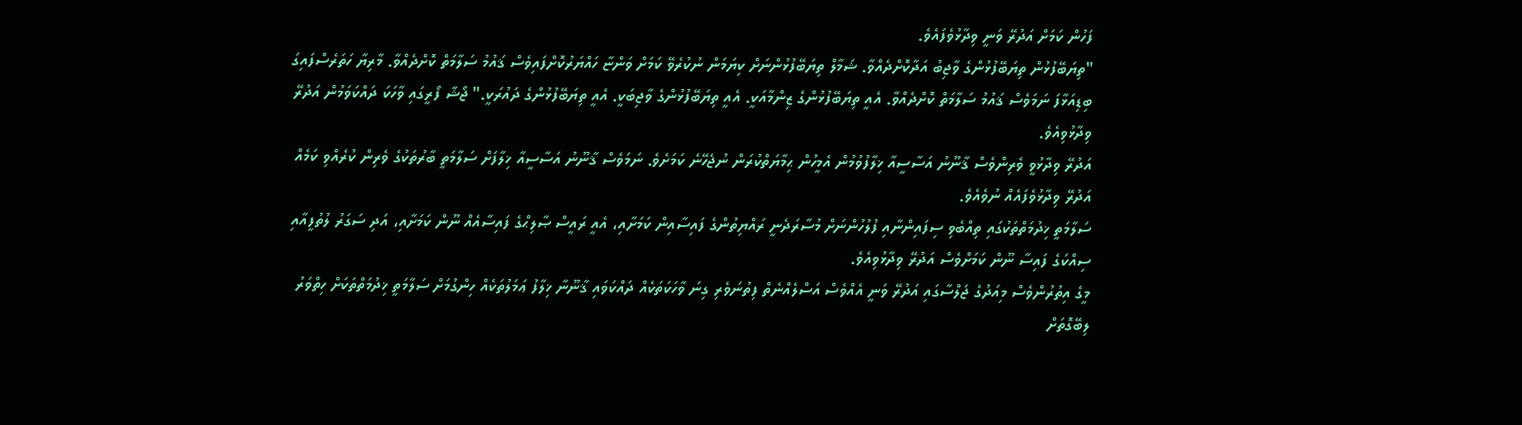ފަހުން ކަމަށް އަދުރޭ ވަނީ ވިދާޅުވެފައެވެ.
"ތިޔަބޭފުޅުން ތިޔަބޭފުޅުންގެ ވާޖިބު އަދާކޮށްދެއްވާ. ޝަމާލް ތިޔަބޭފުޅުންނަށް ކިޔަމަން ނުކުރެވޭ ކަމަށް ވަންޏާ ހައްޔަރުކޮށްފައިވެސް ޤައުމު ސަލާމަތް ކޮށްދެއްވާ. މާރިޔާ ހަތަރެސްފައިގަ ބިޑިއަޅާފަ ނަމަވެސް ޤައުމު ސަލާމަތް ކޮށްދެއްވާ. އެއީ ތިޔަބޭފުޅުންގެ ޒިންމާއަކީ. އެއީ ތިޔަބޭފުޅުންގެ ވާޖިބަކީ. އެއީ ތިޔަބޭފުޅުންގެ ދައުރަކީ." ޖޯޝާ ފޯރީގައި ވާހަކަ ދައްކަވަމުން އަދުރޭ ވިދާޅުވިއެވެ.
އަދުރޭ ވިދާޅުވީ ވެރިންވެސް ޤާނޫނު އަސާސީއާ ޚިލާފުވުމުން އެމީހުން ޙިމާޔަތްކުރަން ނުޖެހޭނެ ކަމަށެވެ. ނަމަވެސް ޤާނޫނު އަސާސީއާ ޚިލާފަށް ސަލާމަތީ ބާރުތަކުގެ ވެރިން ކުރެއްވި ކަމެއް އަދުރޭ ވިދާޅުވެފައެއް ނުވެއެވެ.
ސަލާމަތީ ޚިދުމަތްތަކުގައި ތިއްބެވި ސިފައިންނާއި ފުލުހުންނަށް މުސާރަދެނީ ރައްޔިތުންގެ ފައިސާއިން ކަމަށާއި، އެއީ ރައީސް ޞާލިޙްގެ ފައިސާއެއް ނޫން ކަމަށާއި، އަދި ސަގަރު ލުތުފީއާއި ސިއްކަގެ ފައިސާ ނޫން ކަމަށްވެސް އަދުރޭ ވިދާޅުވިއެވެ.
މީގެ އިތުރުންވެސް މިއަދުގެ ޖަލްސާގައި އަދުރޭ ވަނީ އެއްވެސް އަސްލެއްނެތް ފިތުނަވެރި ގިނަ ވާހަކަތަކެއް ދައްކަވައި ޤާނޫނާ ޚިލާފު ޢަމަލުތަކެއް ހިންގުމަށް ސަލާމަތީ ޚިދުމަތްތަކަށް ހިތްވަރު ލިބޭގޮތަށް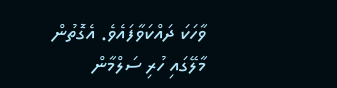ވާހަކަ ދައްކަވާފައެވެ. އެގޮތުން މާލޭގައި ހުރި ސަލްމާން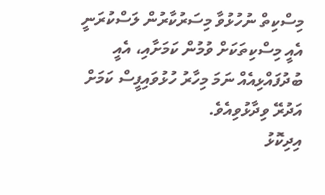މިސްކިތް ނުހުޅުވާ މިސަރުކާރުން ލަސްކުރަނީ އެއީ މިސްކިތަކަށް ވުމުން ކަމަށާއި، އެއީ ބުދުފައްޅިއެއް ނަމަ މިހާރު ހުޅުވައިފީސް ކަމަށް އަދުރޭ ވިދާޅުވިއެވެ.
އިދިކޮޅު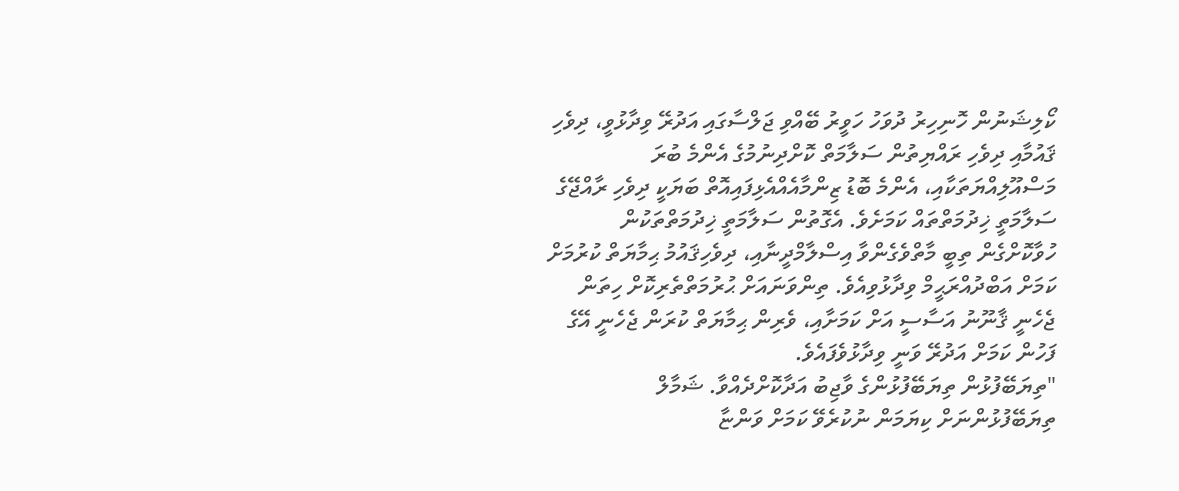ކޯލިޝަނުން ހޮނިހިރު ދުވަހު ހަވީރު ބޭއްވި ޖަލްސާގައި އަދުރޭ ވިދާޅުވީ، ދިވެހި ޤައުމާއި ދިވެހި ރައްޔިތުން ސަލާމަތް ކޮށްދިނުމުގެ އެންމެ ބުރަ މަސްއޫލިއްޔަތަކާއި، އެންމެ ބޮޑު ޒިންމާއެއްއެޅިފައިއޮތް ބަޔަކީ ދިވެހި ރާއްޖޭގެ ސަލާމަތީ ޚިދުމަތްތައް ކަމަށެވެ. އެގޮތުން ސަލާމަތީ ޚިދުމަތްތަކުން ހުވާކޮށްގެން ތިބީ މާތްވެގެންވާ އިސްލާމްދީނާއި، ދިވެހިޤައުމު ޙިމާޔަތް ކުރުމަށް ކަމަށް އަބްދުއްރަޙީމް ވިދާޅުވިއެވެ. ތިންވަނައަށް ޙުރުމަތްތެރިކޮށް ހިތަން ޖެހެނީ ޤާނޫނު އަސާސީ އަށް ކަމަށާއި، ވެރިން ޙިމާޔަތް ކުރަން ޖެހެނީ އޭގެ ފަހުން ކަމަށް އަދުރޭ ވަނީ ވިދާޅުވެފައެވެ.
"ތިޔަބޭފުޅުން ތިޔަބޭފުޅުންގެ ވާޖިބު އަދާކޮށްދެއްވާ. ޝަމާލް ތިޔަބޭފުޅުންނަށް ކިޔަމަން ނުކުރެވޭ ކަމަށް ވަންޏާ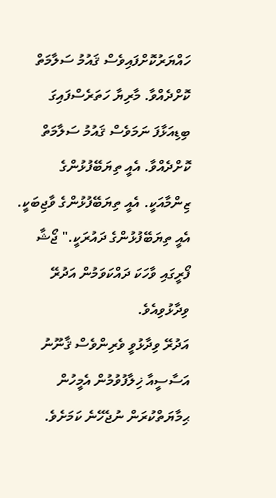ހައްޔަރުކޮށްފައިވެސް ޤައުމު ސަލާމަތް ކޮށްދެއްވާ. މާރިޔާ ހަތަރެސްފައިގަ ބިޑިއަޅާފަ ނަމަވެސް ޤައުމު ސަލާމަތް ކޮށްދެއްވާ. އެއީ ތިޔަބޭފުޅުންގެ ޒިންމާއަކީ. އެއީ ތިޔަބޭފުޅުންގެ ވާޖިބަކީ. އެއީ ތިޔަބޭފުޅުންގެ ދައުރަކީ." ޖޯޝާ ފޯރީގައި ވާހަކަ ދައްކަވަމުން އަދުރޭ ވިދާޅުވިއެވެ.
އަދުރޭ ވިދާޅުވީ ވެރިންވެސް ޤާނޫނު އަސާސީއާ ޚިލާފުވުމުން އެމީހުން ޙިމާޔަތްކުރަން ނުޖެހޭނެ ކަމަށެވެ.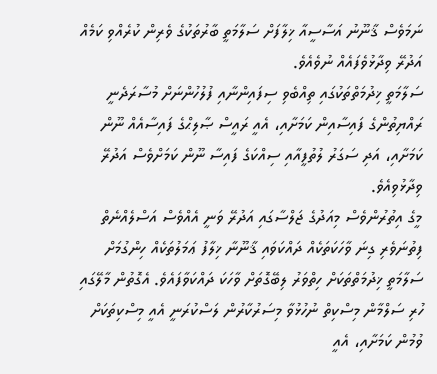ނަމަވެސް ޤާނޫނު އަސާސީއާ ޚިލާފަށް ސަލާމަތީ ބާރުތަކުގެ ވެރިން ކުރެއްވި ކަމެއް އަދުރޭ ވިދާޅުވެފައެއް ނުވެއެވެ.
ސަލާމަތީ ޚިދުމަތްތަކުގައި ތިއްބެވި ސިފައިންނާއި ފުލުހުންނަށް މުސާރަދެނީ ރައްޔިތުންގެ ފައިސާއިން ކަމަށާއި، އެއީ ރައީސް ޞާލިޙްގެ ފައިސާއެއް ނޫން ކަމަށާއި، އަދި ސަގަރު ލުތުފީއާއި ސިއްކަގެ ފައިސާ ނޫން ކަމަށްވެސް އަދުރޭ ވިދާޅުވިއެވެ.
މީގެ އިތުރުންވެސް މިއަދުގެ ޖަލްސާގައި އަދުރޭ ވަނީ އެއްވެސް އަސްލެއްނެތް ފިތުނަވެރި ގިނަ ވާހަކަތަކެއް ދައްކަވައި ޤާނޫނާ ޚިލާފު ޢަމަލުތަކެއް ހިންގުމަށް ސަލާމަތީ ޚިދުމަތްތަކަށް ހިތްވަރު ލިބޭގޮތަށް ވާހަކަ ދައްކަވާފައެވެ. އެގޮތުން މާލޭގައި ހުރި ސަލްމާން މިސްކިތް ނުހުޅުވާ މިސަރުކާރުން ލަސްކުރަނީ އެއީ މިސްކިތަކަށް ވުމުން ކަމަށާއި، އެއީ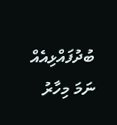ބުދުފައްޅިއެއް ނަމަ މިހާރު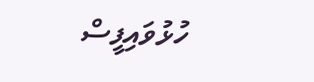ހުޅުވައިފީސް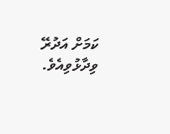ކަމަށް އަދުރޭ ވިދާޅުވިއެވެ.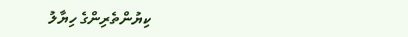ކިޔުންތެރިންގެ ހިޔާލު